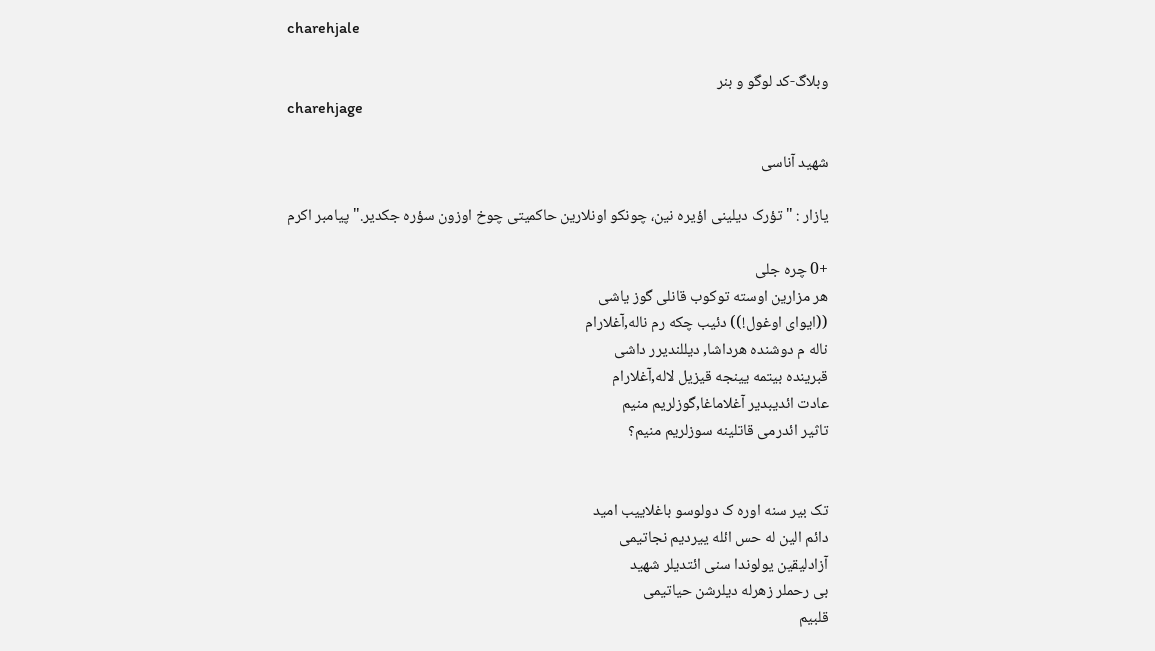charehjale

وبلاگ-کد لوگو و بنر
charehjage

شهید آناسی

یازار : " تؤرک دیلینی اؤیره نین، چونکو اونلارین حاکمیتی چوخ اوزون سؤره جکدیر." پیامبر اکرم

+0 چره جلی
هر مزارین اوسته توکوب قانلی گوز یاشی
((ایوای اوغول!)) دئیب چکه رم ناله,آغلارام
ناله م دوشنده هرداشا, دیللندیرر داشی
قبرینده بیتمه یینجه قیزیل لاله,آغلارام
عادت ائدیبدیر آغلاماغا,گوزلریم منیم
تاثیر ائدرمی قاتلینه سوزلریم منیم؟


تک بیر سنه اوره ک دولوسو باغلاییب امید
دائم الین له حس ائله ییردیم نجاتیمی
آزادلیقین یولوندا سنی ائتدیلر شهید
بی رحملر زهرله دیلرشن حیاتیمی
قلبیم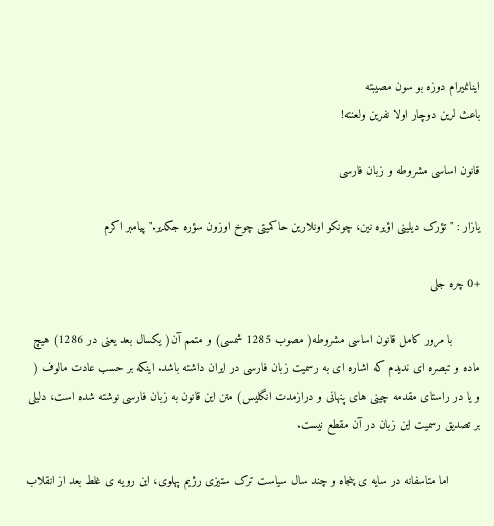اینانمیرام دوزه بو سون مصیبته
باعث لرین دوچار اولا نفرین ولعنته!

قانون اساسی مشروطه و زبان فارسی

یازار : " تؤرک دیلینی اؤیره نین، چونکو اونلارین حاکمیتی چوخ اوزون سؤره جکدیر." پیامبر اکرم

+0 چره جلی

        با مرور کامل قانون اساسی مشروطه( مصوب 1285 شمسی) و متمم آن( یکسال بعد یعنی در 1286) هیچ ماده و تبصره ای ندیدم که اشاره ای به رسمیت زبان فارسی در ایران داشته باشد. اینکه بر حسب عادت مالوف ( و یا در راستای مقدمه چینی های پنهانی و درازمدت انگلیس) متن این قانون به زبان فارسی نوشته شده است، دلیلی بر تصدیق رسمیت این زبان در آن مقطع نیست.

         اما متاسفانه در سایه ی پنجاه و چند سال سیاست ترک ستیزی رژیم پهلوی، این رویه ی غلط بعد از انقلاب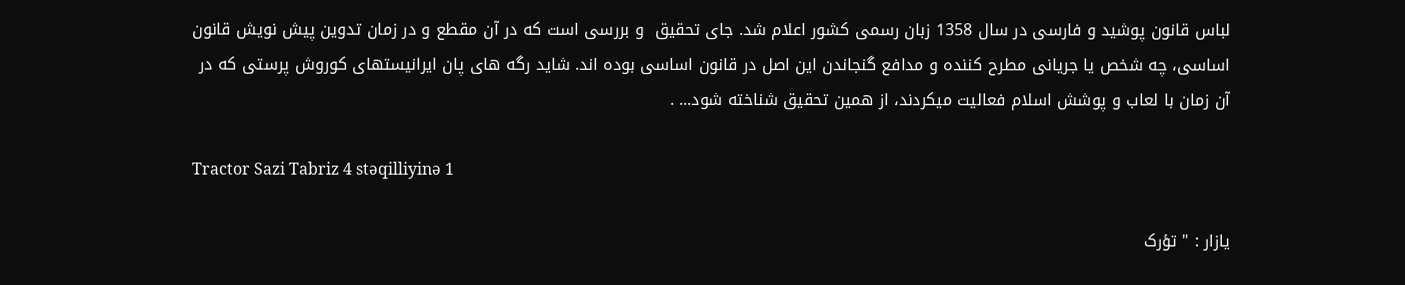لباس قانون پوشید و فارسی در سال 1358 زبان رسمی کشور اعلام شد. جای تحقیق  و بررسی است که در آن مقطع و در زمان تدوین پیش نویش قانون اساسی، چه شخص یا جریانی مطرح کننده و مدافع گنجاندن این اصل در قانون اساسی بوده اند. شاید رگه های پان ایرانیستهای کوروش پرستی که در آن زمان با لعاب و پوشش اسلام فعالیت میکردند، از همین تحقیق شناخته شود... .

Tractor Sazi Tabriz 4 stəqilliyinə 1

یازار : " تؤرک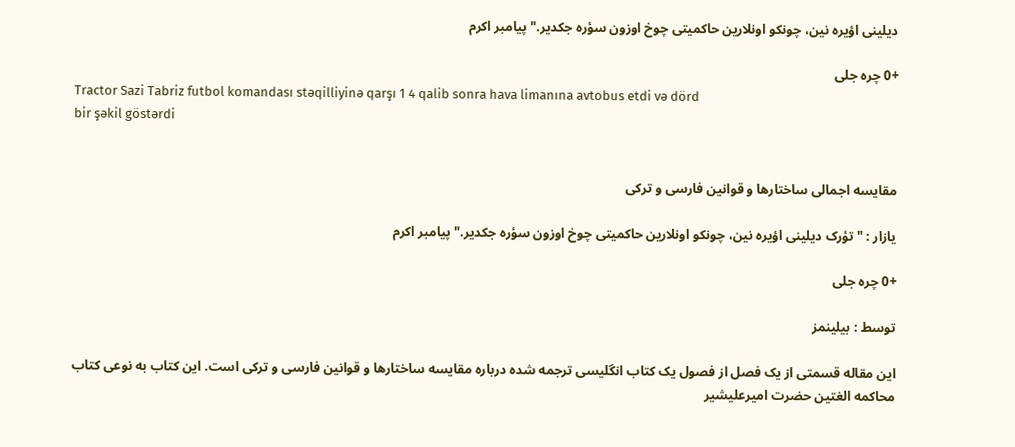دیلینی اؤیره نین، چونکو اونلارین حاکمیتی چوخ اوزون سؤره جکدیر." پیامبر اکرم

+0 چره جلی
Tractor Sazi Tabriz futbol komandası stəqilliyinə qarşı 1 4 qalib sonra hava limanına avtobus etdi və dörd
bir şəkil göstərdi


مقایسه اجمالی ساختارها و قوانین فارسی و ترکی

یازار : " تؤرک دیلینی اؤیره نین، چونکو اونلارین حاکمیتی چوخ اوزون سؤره جکدیر." پیامبر اکرم

+0 چره جلی

توسط : بیلینمز

این مقاله قسمتی از یک فصل از فصول یک کتاب انگلیسی ترجمه شده درباره مقایسه ساختارها و قوانین فارسی و ترکی است. این کتاب به نوعی کتاب محاکمه الغتین حضرت امیرعلیشیر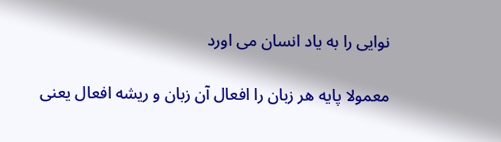نوایی را به یاد انسان می اورد

معمولا پایه هر زبان را افعال آن زبان و ریشه افعال یعنی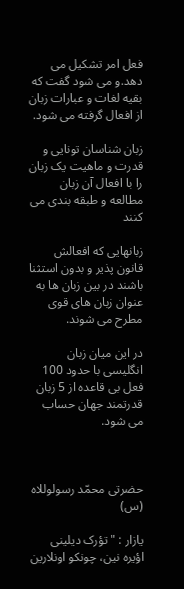فعل امر تشکیل می دهد.و می شود گفت که بقیه لغات و عبارات زبان از افعال گرفته می شود.

زبان شناسان تونایی و قدرت و ماهیت یک زبان را با افعال آن زبان مطالعه و طبقه بندی می کنند

زبانهایی که افعالش قانون پذیر و بدون استثنا باشند در بین زبان ها به عنوان زبان های قوی مطرح می شوند.

در این میان زبان انگلیسی با حدود 100 فعل بی قاعده از 5 زبان قدرتمند جهان حساب می شود.



حضرتی محمّد رسولوللاه (س)

یازار : " تؤرک دیلینی اؤیره نین، چونکو اونلارین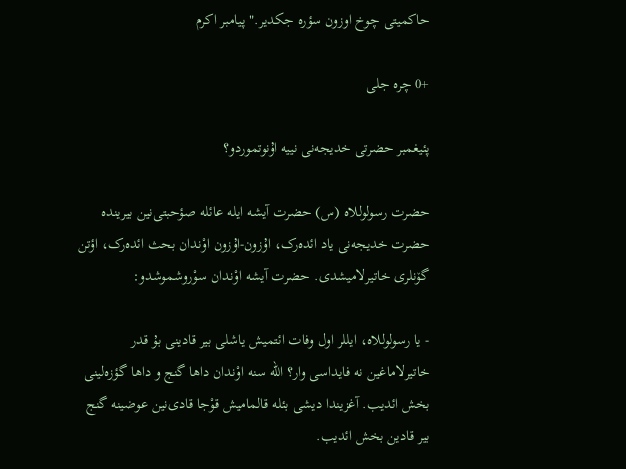حاکمیتی چوخ اوزون سؤره جکدیر." پیامبر اکرم

+0 چره جلی

پئیغمبر حضرتی خدیجه‌نی نییه اۇنوتموردو؟

حضرت رسولوللاه (س) حضرت آیشه ایله عائله‌ صؤحبتی‌نین بیرینده حضرت خدیجه‌نی یاد ائده‌رک، اۇزون-اۇزون اوْندان بحث ائده‌رک، اؤتن گۆنلری خاتیرلامیشدی. حضرت آیشه اوْندان سوْروشموشدو:

- یا رسولوللاه، ایللر اول وفات ائتمیش یاشلی بیر قادینی بۇ قدر خاتیرلاماغین نه فایداسی وار؟ الله سنه اوْندان داها گنج و داها گؤزه‌لینی بخش ائدیب. آغزیندا دیشی بئله قالمامیش قوْجا قادی‌نین عوضینه گنج بیر قادین بخش ائدیب.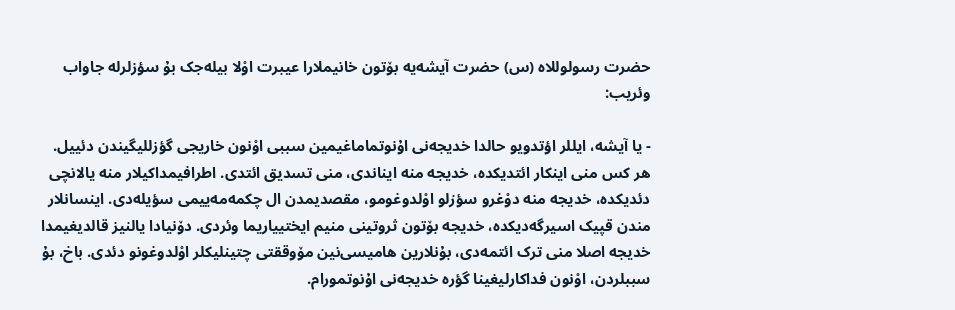حضرت رسولوللاه (س) حضرت آیشه‌یه بۆتون خانیملارا عیبرت اوْلا بیله‌جک بۇ سؤزلرله جاواب وئریب:

- یا آیشه، ایللر اؤتدویو حالدا خدیجه‌نی اۇنوتماماغیمین سببی اوْنون خاریجی گؤزللیگیندن دئییل. هر کس منی اینکار ائتدیکده، خدیجه منه ایناندی، منی تسدیق ائتدی. اطرافیمداکیلار منه یالانچی دئدیکده، خدیجه منه دوْغرو سؤزلو اوْلدوغومو، مقصدیمدن ال چکمه‌مه‌ییمی سؤیله‌دی. اینسانلار مندن قپیک اسیرگه‌دیکده، خدیجه بۆتون ثروتینی منیم ایختییاریما وئردی. دۆنیادا یالنیز قالدیغیمدا خدیجه اصلا منی ترک ائتمه‌دی، بۇنلارین هامیسی‌نین مۆوققتی چتینلیکلر اوْلدوغونو دئدی. باخ، بۇ سببلردن، اوْنون فداکارلیغینا گؤره خدیجه‌نی اۇنوتمورام.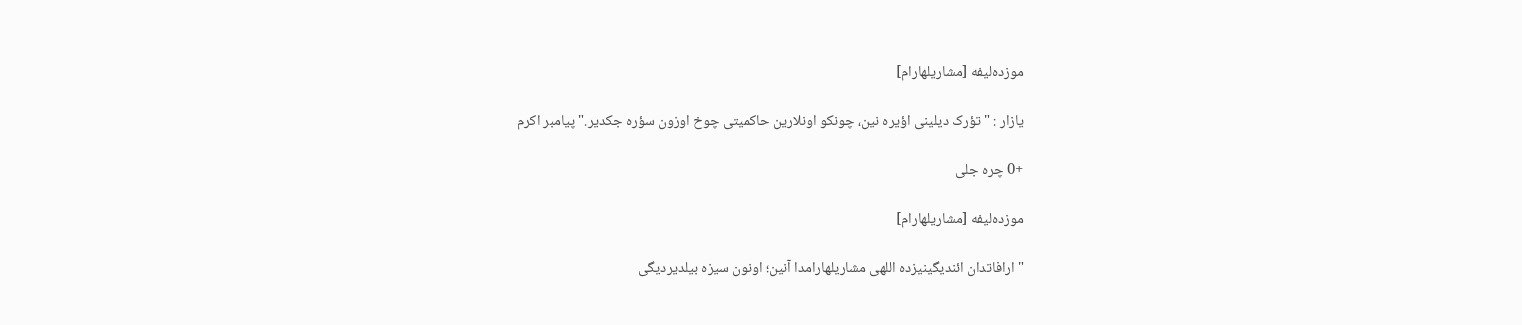موزده‌لیفه [مشاریلهارام]

یازار : " تؤرک دیلینی اؤیره نین، چونکو اونلارین حاکمیتی چوخ اوزون سؤره جکدیر." پیامبر اکرم

+0 چره جلی

موزده‌لیفه [مشاریلهارام]

"ارافاتدان ائندیگینیزده اللهی مشاریلهارامدا آنین؛ اونون سیزه بیلدیردیگی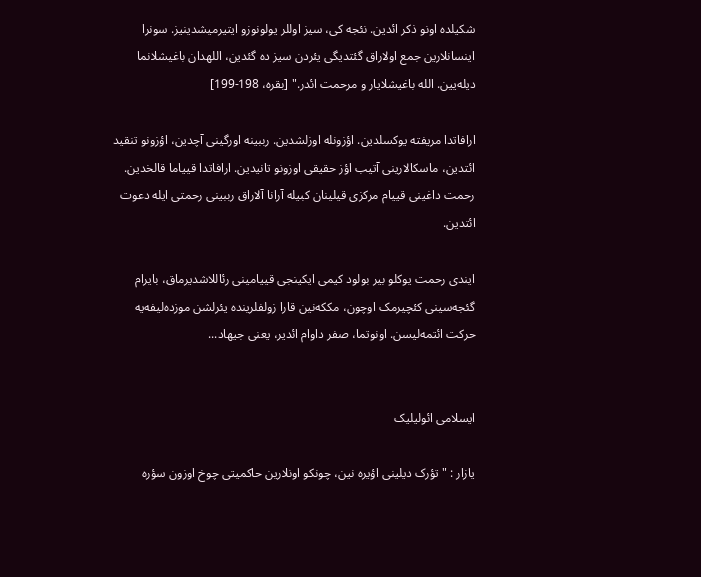شکیلده اونو ذکر ائدین. نئجه کی، سیز اوللر یولونوزو ایتیرمیشدینیز. سونرا اینسانلارین جمع اولاراق گئتدیگی یئردن سیز ده گئدین، اللهدان باغیشلانما دیله‌یین. الله باغیشلایار و مرحمت ائدر." [بقره، 198-199]

ارافاتدا مریفته یوکسلدین. اؤزونله اوزلشدین. رببینه اورگینی آچدین، اؤزونو تنقید ائتدین، ماسکالارینی آتیب اؤز حقیقی اوزونو تانیدین. ارافاتدا قییاما قالخدین. رحمت داغینی قییام مرکزی قیلینان کبیله آرانا آلاراق رببینی رحمتی ایله دعوت ائتدین.

ایندی رحمت یوکلو بیر بولود کیمی ایکینجی قییامینی رئاللاشدیرماق، بایرام گئجه‌سینی کئچیرمک اوچون، مککه‌نین قارا زولفلرینده یئرلشن موزده‌لیفه‌یه حرکت ائتمه‌لیسن. اونوتما، صفر داوام ائدیر، یعنی جیهاد...


ایسلامی ائولیلیک

یازار : " تؤرک دیلینی اؤیره نین، چونکو اونلارین حاکمیتی چوخ اوزون سؤره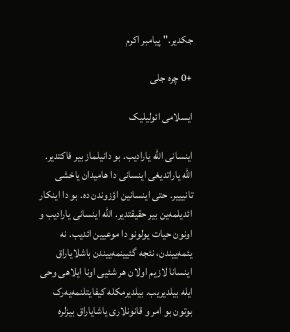جکدیر." پیامبر اکرم

+0 چره جلی

ایسلامی ائولیلیک

اینسانی الله یارادیب. بو دانیلماز بیر فاکتدیر. الله یاراتدیغی اینسانی دا هامیدان یاخشی تانیییر. حتی اینسانین اؤزوندن ده. بو دا اینکار ائدیلمه‌ین بیر حقیقتدیر. الله اینسانی یارادیب و اونون حیات یولونو دا موعیین ائدیب. نه یئمه‌ییندن، نئجه گئیینمه‌ییندن باشلایاراق اینسانا لازیم اولان هر شئیی اونا ایلاهی وحی ایله بیلدیریب. بیلدیرمکله کیفایتلنمه‌یه‌رک بوتون بو امر و قانونلاری یاشایاراق بیزلره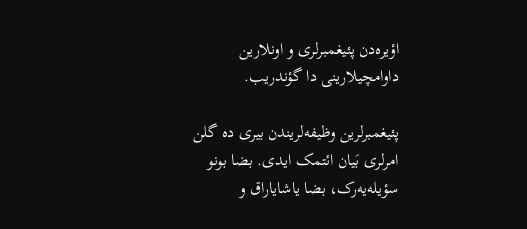اؤیره‌دن پئیغمبرلری و اونلارین داوامچیلارینی دا گؤندریب.

پئیغمبرلرین وظیفه‌‌لریندن بیری ده گلن امرلری بَیان ائتمک ایدی. بضا بونو سؤیله‌یه‌رک، بضا یاشایاراق و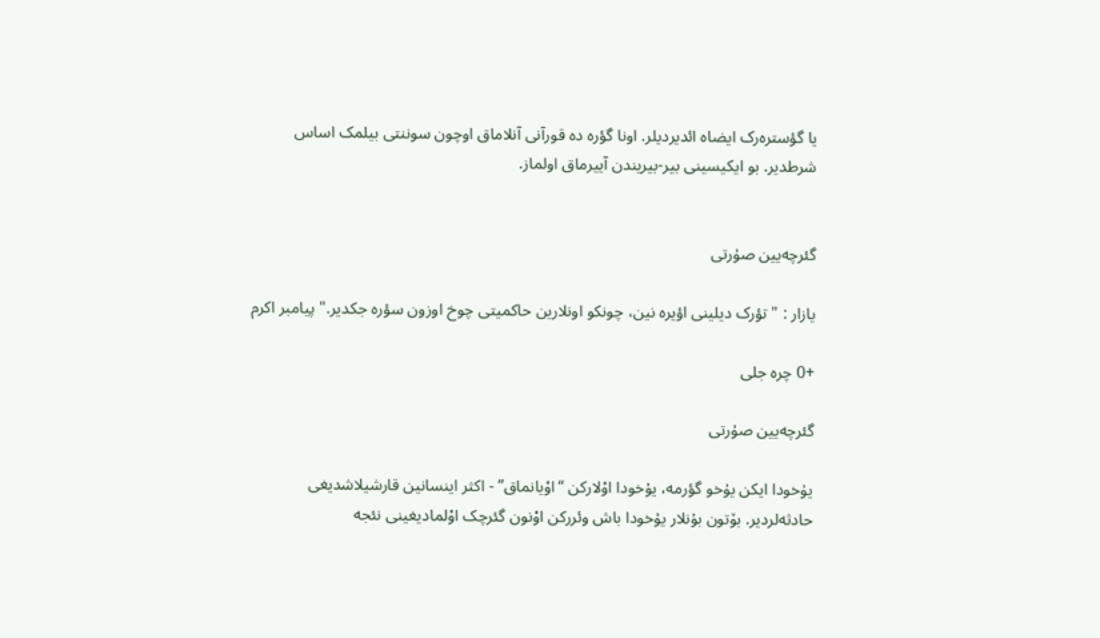یا گؤستره‌رک ایضاه ائدیردیلر. اونا گؤره ده قورآنی آنلاماق اوچون سوننتی بیلمک اساس شرطدیر. بو ایکیسینی بیر-بیریندن آییرماق اولماز.


گئرچه‌یین صۇرتی

یازار : " تؤرک دیلینی اؤیره نین، چونکو اونلارین حاکمیتی چوخ اوزون سؤره جکدیر." پیامبر اکرم

+0 چره جلی

گئرچه‌یین صۇرتی

یۇخودا ایکن یۇخو گؤرمه، یۇخودا اوْلارکن “اوْیانماق” - اکثر اینسانین قارشیلاشدیغی حادثه‌‌لردیر. بۆتون بۇنلار یۇخودا باش وئررکن اوْنون گئرچک اوْلمادیغینی نئجه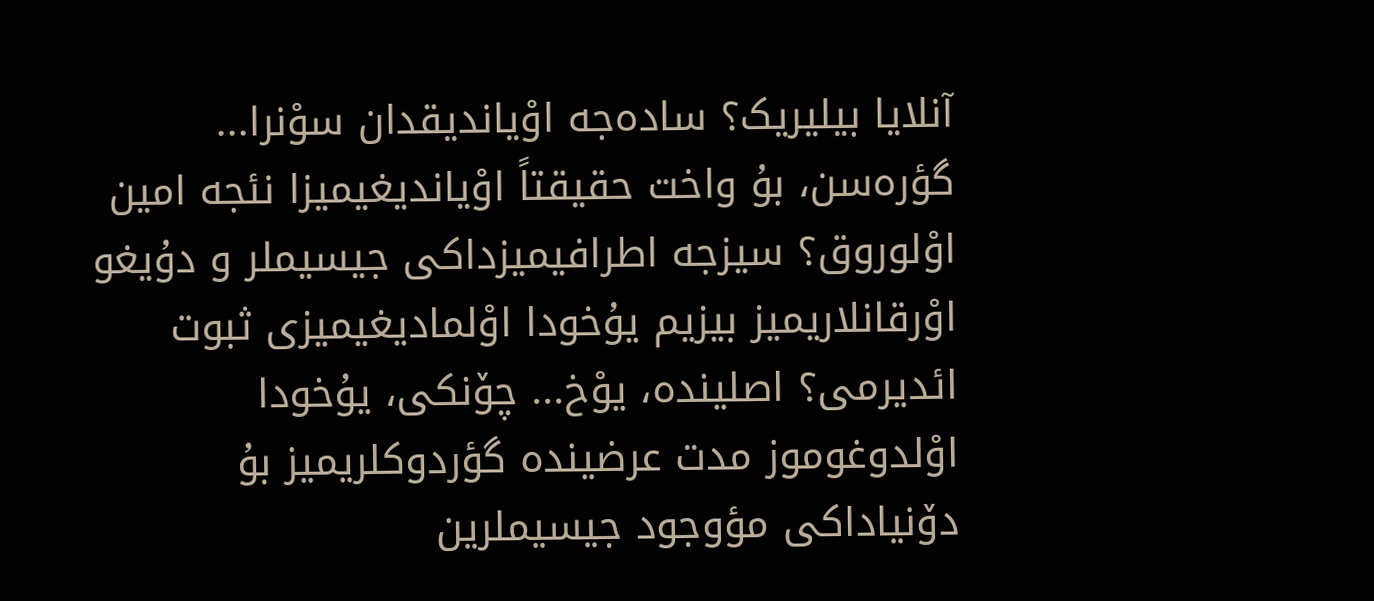آنلایا بیلیریک؟ ساده‌جه اوْیاندیقدان سوْنرا... گؤره‌سن، بۇ واخت حقیقتاً اوْیاندیغیمیزا نئجه امین اوْلوروق؟ سیزجه اطرافیمیزداکی جیسیملر و دۇیغو اوْرقانلاریمیز بیزیم یۇخودا اوْلمادیغیمیزی ثبوت ائدیرمی؟ اصلینده، یوْخ... چۆنکی، یۇخودا اوْلدوغوموز مدت عرضینده گؤردوکلریمیز بۇ دۆنیاداکی مؤوجود جیسیملرین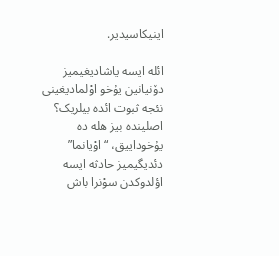اینیکاسیدیر.

ائله ایسه یاشادیغیمیز دۆنیانین یۇخو اوْلمادیغینی نئجه ثبوت ائده بیلریک؟ اصلینده بیز هله ده یۇخوداییق، “اوْیانما” دئدیگیمیز حادثه‌‌ ایسه اؤلدوکدن سوْنرا باش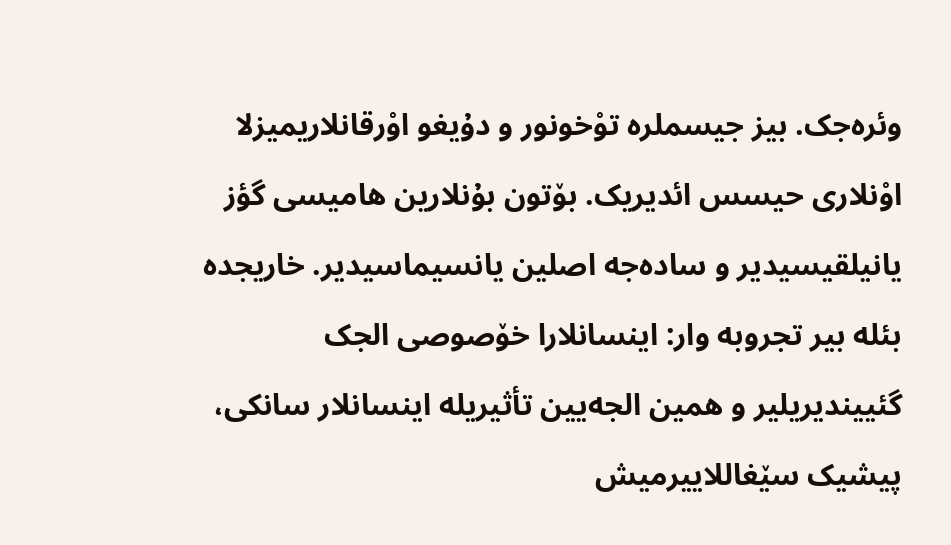وئره‌جک. بیز جیسملره توْخونور و دۇیغو اوْرقانلاریمیزلا اوْنلاری حیسس ائدیریک. بۆتون بۇنلارین هامیسی گؤز یانیلقیسیدیر و ساده‌جه اصلین یانسیماسیدیر. خاریجده بئله بیر تجروبه وار: اینسانلارا خۆصوصی الجک گئییندیریلیر و همین الجه‌یین تأثیریله اینسانلار سانکی، پیشیک سێغاللاییرمیش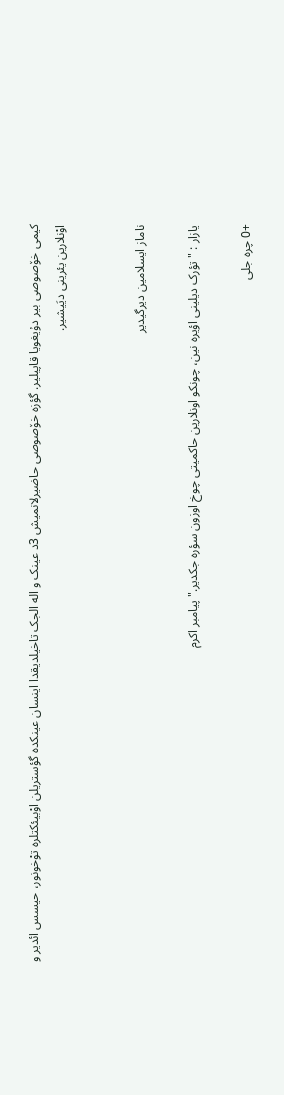کیمی خۆصوصی بیر دۇیغویا قاپیلیر. گؤزه خۆصوصی حاضیرلانمیش 3د عینک و اله الجک تاخیلدیقدا اینسان عینکده گؤستریلن اوْبیئکتلره توْخونور، حیسس ائدیر و اوْنلارین یئرینی دیَیشیر.


ناماز ایسلامین دیرگیدیر

یازار : " تؤرک دیلینی اؤیره نین، چونکو اونلارین حاکمیتی چوخ اوزون سؤره جکدیر." پیامبر اکرم

+0 چره جلی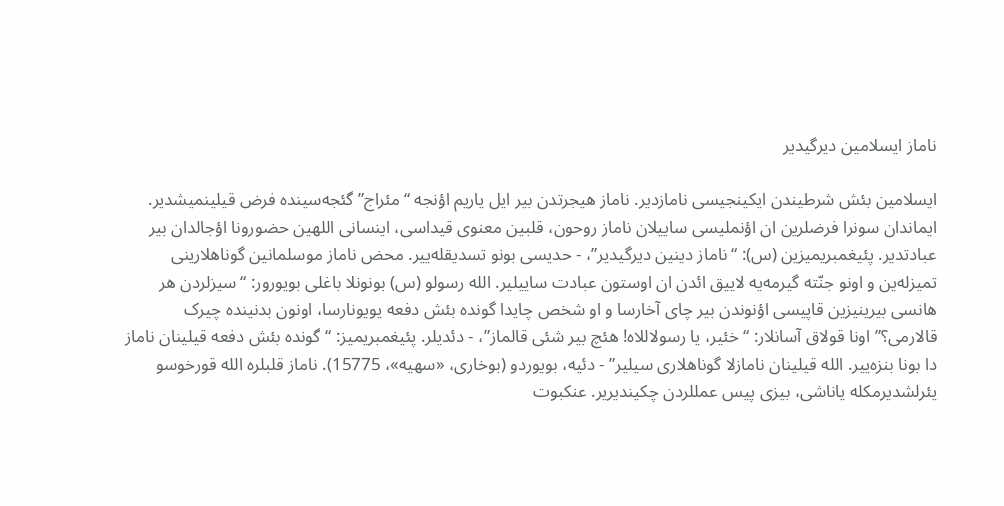ناماز ایسلامین دیرگیدیر

ایسلامین بئش شرطیندن ایکینجیسی نامازدیر. ناماز هیجرتدن بیر ایل یاریم اؤنجه “مئراج” گئجه‌سینده فرض قیلینمیشدیر. ایماندان سونرا فرضلرین ان اؤنملیسی ساییلان ناماز روحون، قلبین معنوی قیداسی، اینسانی اللهین حضورونا اؤجالدان بیر عبادتدیر. پئیغمبریمیزین (س): “ناماز دینین دیرگیدیر”، - حدیسی بونو تسدیقله‌ییر. محض ناماز موسلمانین گوناهلارینی تمیزله‌ین و اونو جنّته گیرمه‌یه لاییق ائدن ان اوستون عبادت ساییلیر. الله رسولو (س) بونونلا باغلی بویورور: “سیزلردن هر هانسی بیرینیزین قاپیسی اؤنوندن بیر چای آخارسا و او شخص چایدا گونده بئش دفعه‌ یویونارسا، اونون بدنینده چیرک قالارمی؟” اونا قولاق آسانلار: “خئیر، یا رسولاللاه! هئچ بیر شئی قالماز”، - دئدیلر. پئیغمبریمیز: “گونده بئش دفعه‌ قیلینان ناماز دا بونا بنزه‌ییر. الله قیلینان نامازلا گوناهلاری سیلیر” - دئیه، بویوردو (بوخاری، «سهیه»، 15775). ناماز قلبلره الله قورخوسو یئرلشدیرمکله یاناشی، بیزی پیس عمللردن چکیندیریر. عنکبوت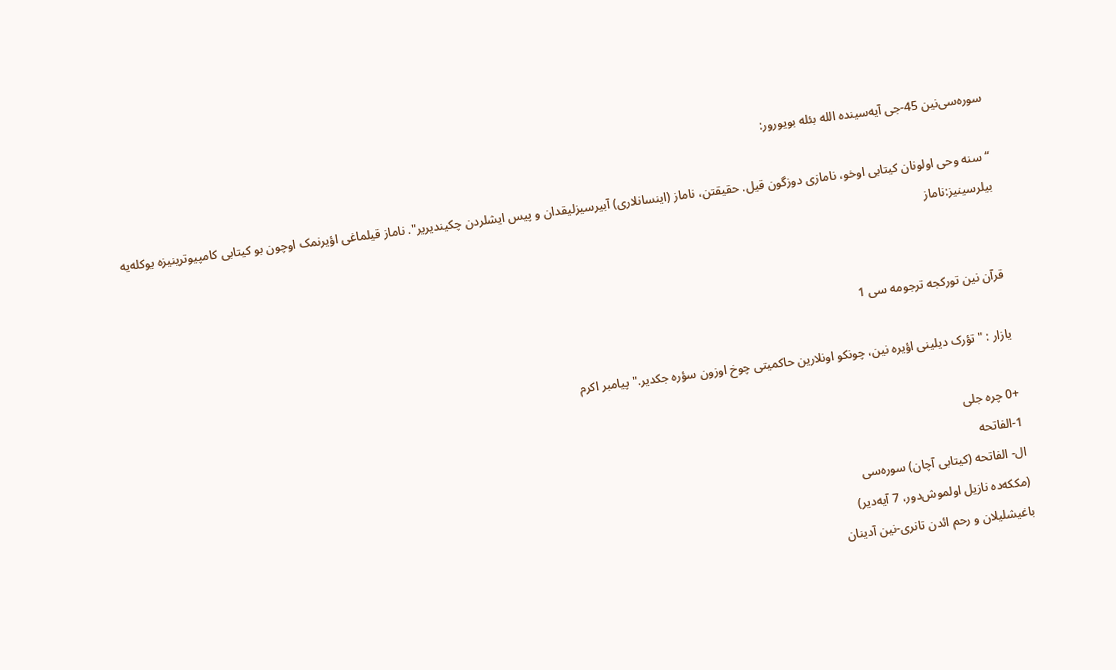سوره‌سی‌نین 45-جی آیه‌سینده الله بئله بویورور:

“سنه وحی اولونان کیتابی اوخو، نامازی دوزگون قیل. حقیقتن، ناماز (اینسانلاری) آبیرسیزلیقدان و پیس ایشلردن چکیندیریر". ناماز قیلماغی اؤیرنمک اوچون بو کیتابی کامپیوترینیزه یوکله‌یه بیلرسینیز:ناماز


قرآن نین تورکجه ترجومه سی 1

یازار : " تؤرک دیلینی اؤیره نین، چونکو اونلارین حاکمیتی چوخ اوزون سؤره جکدیر." پیامبر اکرم

+0 چره جلی
1-الفاتحه
ال- الفاتحه (کیتابی آچان) سوره‌سی
(مککه‌ده نازیل اولموش‌دور، 7 آیه‌دیر)
باغیشلیلان و رحم ائدن تانری-نین آدینان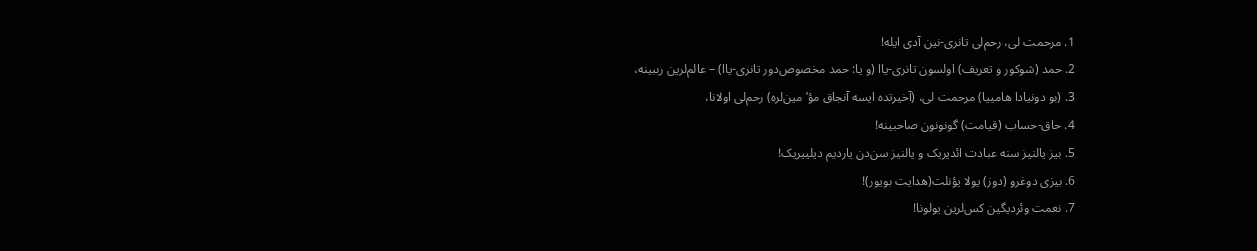1. مرحمت لی، رحم‌لی تانری-نین آدی ایله!
2. حمد (شوکور و تعریف) اولسون تانری-یاا (و یا: حمد مخصوص‌دور تانری-یاا) – عالم‌لرین رببینه،
3. (بو دونیادا هامییا) مرحمت لی، (آخیرتده ایسه آنجاق مؤ’مین‌لره) رحم‌لی اولانا،
4. حاق-حساب (قیامت) گونونون صاحبینه!
5. بیز یالنیز سنه عبادت ائدیریک و یالنیز سن‌دن یاردیم دیلییریک!
6. بیزی دوغرو (دوز) یولا یؤنلت(هدایت بویور)!
7. نعمت وئردیگین کس‌لرین یولونا!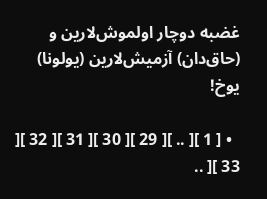غضبه دوچار اولموش‌لارین و (حاق‌دان) آزمیش‌لارین (یولونا) یوخ!

  • [ 1 ][ .. ][ 29 ][ 30 ][ 31 ][ 32 ][ 33 ][ ..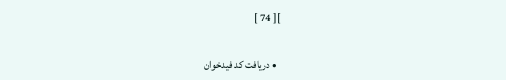][ 74 ]

  • دریافت کد فیدخوان